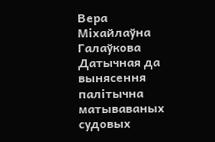Вера Міхайлаўна Галаўкова
Датычная да вынясення палітычна матываваных судовых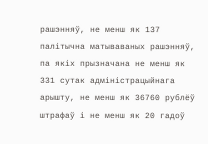рашэнняў, не менш як 137 палітычна матываваных рашэнняў, па якіх прызначана не менш як 331 сутак адміністрацыйнага арышту, не менш як 36760 рублёў штрафаў і не менш як 20 гадоў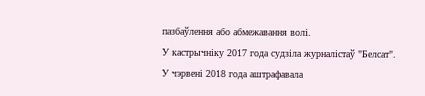пазбаўлення або абмежавання волі.
У кастрычніку 2017 года судзіла журналістаў "Белсат".
У чэрвені 2018 года аштрафавала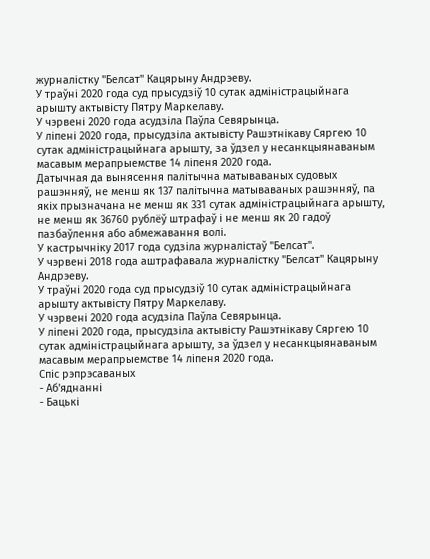журналістку "Белсат" Кацярыну Андрэеву.
У траўні 2020 года суд прысудзіў 10 сутак адміністрацыйнага арышту актывісту Пятру Маркелаву.
У чэрвені 2020 года асудзіла Паўла Севярынца.
У ліпені 2020 года, прысудзіла актывісту Рашэтнікаву Сяргею 10 сутак адміністрацыйнага арышту, за ўдзел у несанкцыянаваным масавым мерапрыемстве 14 ліпеня 2020 года.
Датычная да вынясення палітычна матываваных судовых рашэнняў, не менш як 137 палітычна матываваных рашэнняў, па якіх прызначана не менш як 331 сутак адміністрацыйнага арышту, не менш як 36760 рублёў штрафаў і не менш як 20 гадоў пазбаўлення або абмежавання волі.
У кастрычніку 2017 года судзіла журналістаў "Белсат".
У чэрвені 2018 года аштрафавала журналістку "Белсат" Кацярыну Андрэеву.
У траўні 2020 года суд прысудзіў 10 сутак адміністрацыйнага арышту актывісту Пятру Маркелаву.
У чэрвені 2020 года асудзіла Паўла Севярынца.
У ліпені 2020 года, прысудзіла актывісту Рашэтнікаву Сяргею 10 сутак адміністрацыйнага арышту, за ўдзел у несанкцыянаваным масавым мерапрыемстве 14 ліпеня 2020 года.
Спіс рэпрэсаваных
- Аб'яднанні
- Бацькі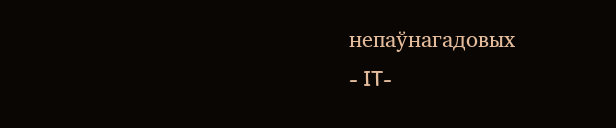непаўнагадовых
- IT-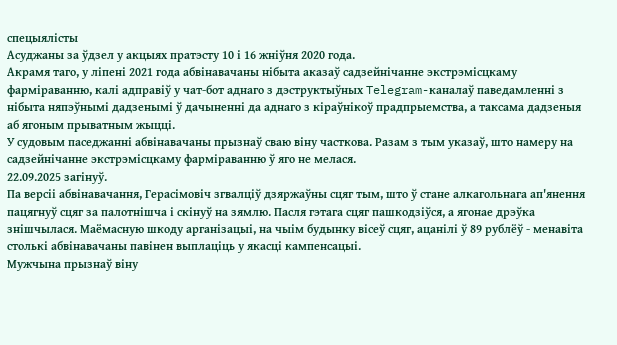спецыялісты
Асуджаны за ўдзел у акцыях пратэсту 10 і 16 жніўня 2020 года.
Акрамя таго, у ліпені 2021 года абвінавачаны нібыта аказаў садзейнічанне экстрэмісцкаму фарміраванню, калі адправіў у чат-бот аднаго з дэструктыўных Telegram-каналаў паведамленні з нібыта няпэўнымі дадзенымі ў дачыненні да аднаго з кіраўнікоў прадпрыемства, а таксама дадзеныя аб ягоным прыватным жыцці.
У судовым паседжанні абвінавачаны прызнаў сваю віну часткова. Разам з тым указаў, што намеру на садзейнічанне экстрэмісцкаму фарміраванню ў яго не мелася.
22.09.2025 загінуў.
Па версіі абвінавачання, Герасімовіч згвалціў дзяржаўны сцяг тым, што ў стане алкагольнага ап'янення пацягнуў сцяг за палотнішча і скінуў на зямлю. Пасля гэтага сцяг пашкодзіўся, а ягонае дрэўка знішчылася. Маёмасную шкоду арганізацыі, на чыім будынку вісеў сцяг, ацанілі ў 89 рублёў - менавіта столькі абвінавачаны павінен выплаціць у якасці кампенсацыі.
Мужчына прызнаў віну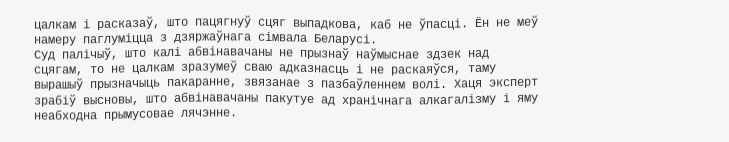цалкам і расказаў, што пацягнуў сцяг выпадкова, каб не ўпасці. Ён не меў намеру паглуміцца з дзяржаўнага сімвала Беларусі.
Суд палічыў, што калі абвінавачаны не прызнаў наўмыснае здзек над сцягам, то не цалкам зразумеў сваю адказнасць і не раскаяўся, таму вырашыў прызначыць пакаранне, звязанае з пазбаўленнем волі. Хаця эксперт зрабіў высновы, што абвінавачаны пакутуе ад хранічнага алкагалізму і яму неабходна прымусовае лячэнне.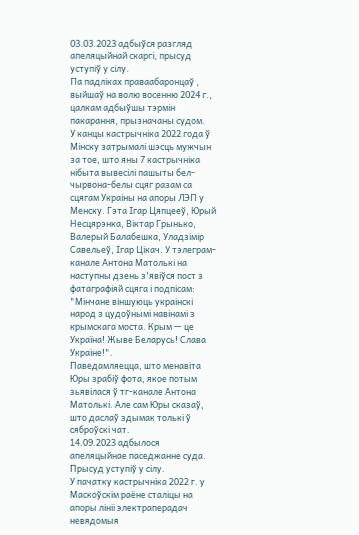03.03.2023 адбыўся разгляд апеляцыйнай скаргі, прысуд уступіў у сілу.
Па падліках праваабаронцаў , выйшаў на волю восенню 2024 г., цалкам адбыўшы тэрмін пакарання, прызначаны судом.
У канцы кастрычніка 2022 года ў Мінску затрымалі шэсць мужчын за тое, што яны 7 кастрычніка нібыта вывесілі пашыты бел-чырвона-белы сцяг разам са сцягам Украіны на апоры ЛЭП у Менску. Гэта Ігар Цяпцееў, Юрый Несцярэнка, Віктар Грынько, Валерый Балабешка, Уладзімір Савельеў, Ігар Цікач. У тэлеграм-канале Антона Матолькі на наступны дзень з'явіўся пост з фатаграфіяй сцяга і подпісам: "Мінчане віншуюць украінскі народ з цудоўнымі навінамі з крымскага моста. Крым — це Україна! Жыве Беларусь! Слава Украіне!".
Паведамляецца, што менавіта Юры зрабіў фота, якое потым зьявілася ў тг-канале Антона Матолькі. Але сам Юры сказаў, што даслаў здымак толькі ў сяброўскі чат.
14.09.2023 адбылося апеляцыйнае паседжанне суда. Прысуд уступіў у сілу.
У пачатку кастрычніка 2022 г. у Маскоўскім раёне сталіцы на апоры лініі электраперадач невядомыя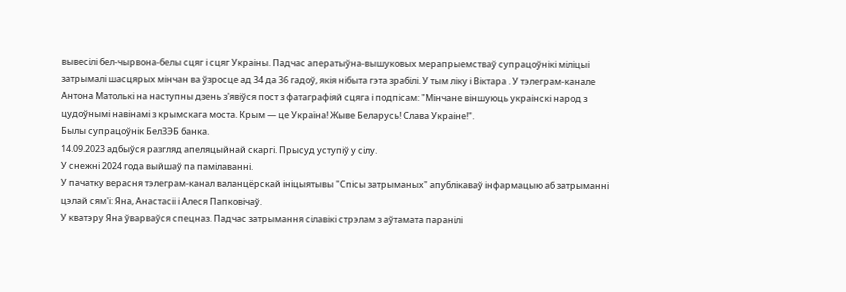вывесілі бел-чырвона-белы сцяг і сцяг Украіны. Падчас аператыўна-вышуковых мерапрыемстваў супрацоўнікі міліцыі затрымалі шасцярых мінчан ва ўзросце ад 34 да 36 гадоў, якія нібыта гэта зрабілі. У тым ліку і Віктара . У тэлеграм-канале Антона Матолькі на наступны дзень з'явіўся пост з фатаграфіяй сцяга і подпісам: "Мінчане віншуюць украінскі народ з цудоўнымі навінамі з крымскага моста. Крым — це Україна! Жыве Беларусь! Слава Украіне!".
Былы супрацоўнік БелЗЭБ банка.
14.09.2023 адбыўся разгляд апеляцыйнай скаргі. Прысуд уступіў у сілу.
У снежні 2024 года выйшаў па памілаванні.
У пачатку верасня тэлеграм-канал валанцёрскай ініцыятывы "Спісы затрыманых" апублікаваў інфармацыю аб затрыманні цэлай сям'і: Яна, Анастасіі і Алеся Папковічаў.
У кватэру Яна ўварваўся спецназ. Падчас затрымання сілавікі стрэлам з аўтамата паранілі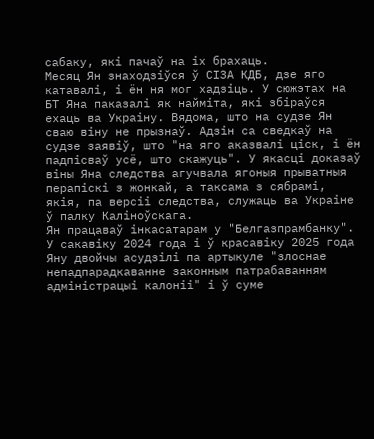сабаку, які пачаў на іх брахаць.
Месяц Ян знаходзіўся ў СІЗА КДБ, дзе яго катавалі, і ён ня мог хадзіць. У сюжэтах на БТ Яна паказалі як найміта, які збіраўся ехаць ва Украіну. Вядома, што на судзе Ян сваю віну не прызнаў. Адзін са сведкаў на судзе заявіў, што "на яго аказвалі ціск, і ён падпісваў усё, што скажуць". У якасці доказаў віны Яна следства агучвала ягоныя прыватныя перапіскі з жонкай, а таксама з сябрамі, якія, па версіі следства, служаць ва Украіне ў палку Каліноўскага.
Ян працаваў інкасатарам у "Белгазпрамбанку".
У сакавіку 2024 года і ў красавіку 2025 года Яну двойчы асудзілі па артыкуле "злоснае непадпарадкаванне законным патрабаванням адміністрацыі калоніі" і ў суме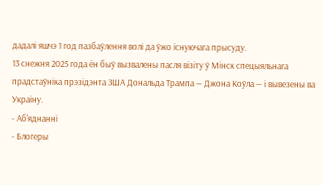дадалі яшчэ 1 год пазбаўлення волі да ўжо існуючага прысуду.
13 снежня 2025 года ён быў вызвалены пасля візіту ў Мінск спецыяльнага прадстаўніка прэзідэнта ЗША Дональда Трампа — Джона Коўла — і вывезены ва Украіну.
- Аб'яднанні
- Блогеры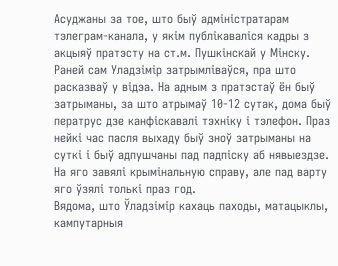Асуджаны за тое, што быў адміністратарам тэлеграм-канала, у якім публікаваліся кадры з акцыяў пратэсту на ст.м. Пушкінскай у Мінску. Раней сам Уладзімір затрымліваўся, пра што расказваў у відэа. На адным з пратэстаў ён быў затрыманы, за што атрымаў 10-12 сутак, дома быў ператрус дзе канфіскавалі тэхніку і тэлефон. Праз нейкі час пасля выхаду быў зноў затрыманы на суткі і быў адпушчаны пад падпіску аб нявыездзе. На яго завялі крымінальную справу, але пад варту яго ўзялі толькі праз год.
Вядома, што Ўладзімір кахаць паходы, матацыклы, кампутарныя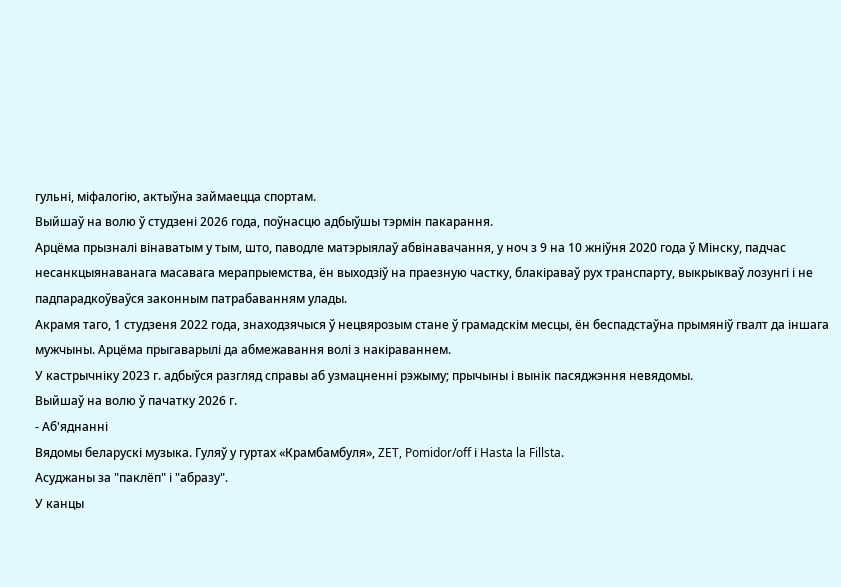гульні, міфалогію, актыўна займаецца спортам.
Выйшаў на волю ў студзені 2026 года, поўнасцю адбыўшы тэрмін пакарання.
Арцёма прызналі вінаватым у тым, што, паводле матэрыялаў абвінавачання, у ноч з 9 на 10 жніўня 2020 года ў Мінску, падчас несанкцыянаванага масавага мерапрыемства, ён выходзіў на праезную частку, блакіраваў рух транспарту, выкрыкваў лозунгі і не падпарадкоўваўся законным патрабаванням улады.
Акрамя таго, 1 студзеня 2022 года, знаходзячыся ў нецвярозым стане ў грамадскім месцы, ён беспадстаўна прымяніў гвалт да іншага мужчыны. Арцёма прыгаварылі да абмежавання волі з накіраваннем.
У кастрычніку 2023 г. адбыўся разгляд справы аб узмацненні рэжыму; прычыны і вынік пасяджэння невядомы.
Выйшаў на волю ў пачатку 2026 г.
- Аб'яднанні
Вядомы беларускі музыка. Гуляў у гуртах «Крамбамбуля», ZET, Pomidor/off і Hasta la Fillsta.
Асуджаны за "паклёп" і "абразу".
У канцы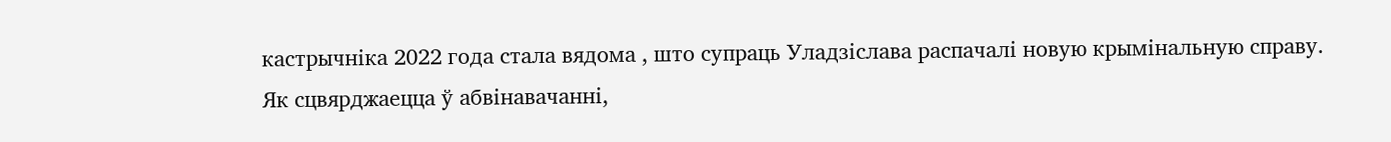кастрычніка 2022 года стала вядома , што супраць Уладзіслава распачалі новую крымінальную справу.
Як сцвярджаецца ў абвінавачанні,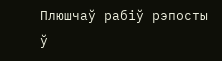Плюшчаў рабіў рэпосты ў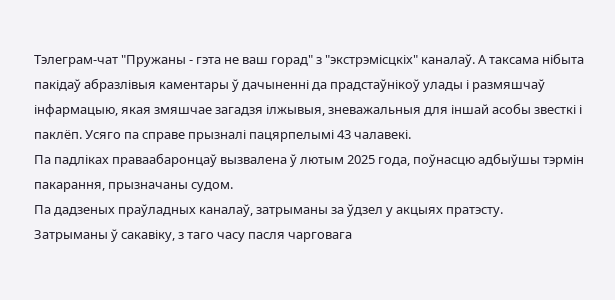Тэлеграм-чат "Пружаны - гэта не ваш горад" з "экстрэмісцкіх" каналаў. А таксама нібыта пакідаў абразлівыя каментары ў дачыненні да прадстаўнікоў улады і размяшчаў інфармацыю, якая змяшчае загадзя ілжывыя, зневажальныя для іншай асобы звесткі і паклёп. Усяго па справе прызналі пацярпелымі 43 чалавекі.
Па падліках праваабаронцаў вызвалена ў лютым 2025 года, поўнасцю адбыўшы тэрмін пакарання, прызначаны судом.
Па дадзеных праўладных каналаў, затрыманы за ўдзел у акцыях пратэсту.
Затрыманы ў сакавіку, з таго часу пасля чарговага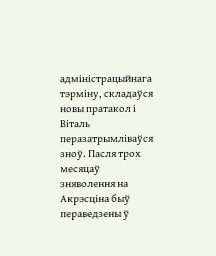адміністрацыйнага тэрміну, складаўся новы пратакол і Віталь перазатрымліваўся зноў. Пасля трох месяцаў зняволення на Акрэсціна быў пераведзены ў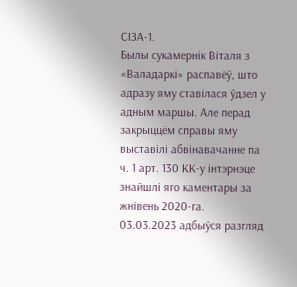СІЗА-1.
Былы сукамернік Віталя з «Валадаркі» распавёў, што адразу яму ставілася ўдзел у адным маршы. Але перад закрыццём справы яму выставілі абвінавачанне па ч. 1 арт. 130 КК-у інтэрнэце знайшлі яго каментары за жнівень 2020-га.
03.03.2023 адбыўся разгляд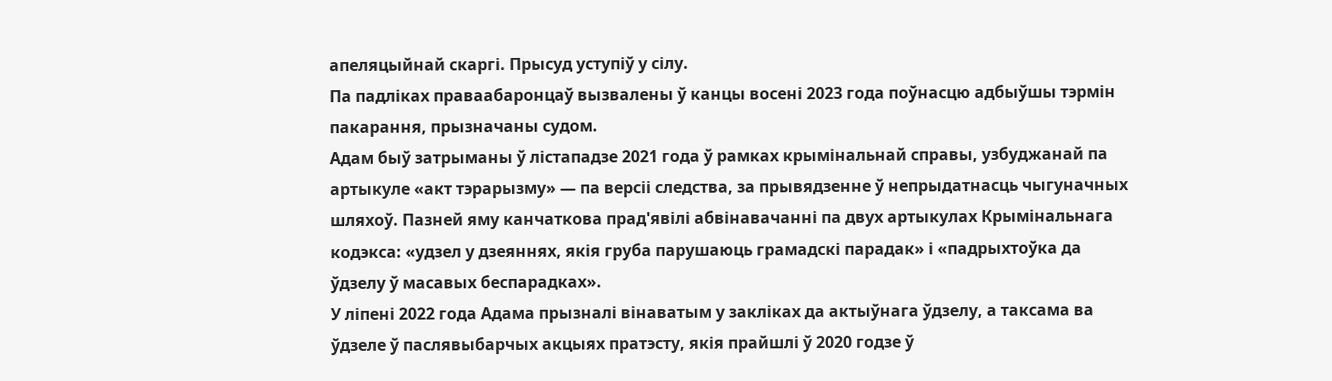апеляцыйнай скаргі. Прысуд уступіў у сілу.
Па падліках праваабаронцаў вызвалены ў канцы восені 2023 года поўнасцю адбыўшы тэрмін пакарання, прызначаны судом.
Адам быў затрыманы ў лістападзе 2021 года ў рамках крымінальнай справы, узбуджанай па артыкуле «акт тэрарызму» — па версіі следства, за прывядзенне ў непрыдатнасць чыгуначных шляхоў. Пазней яму канчаткова прад'явілі абвінавачанні па двух артыкулах Крымінальнага кодэкса: «удзел у дзеяннях, якія груба парушаюць грамадскі парадак» і «падрыхтоўка да ўдзелу ў масавых беспарадках».
У ліпені 2022 года Адама прызналі вінаватым у закліках да актыўнага ўдзелу, а таксама ва ўдзеле ў паслявыбарчых акцыях пратэсту, якія прайшлі ў 2020 годзе ў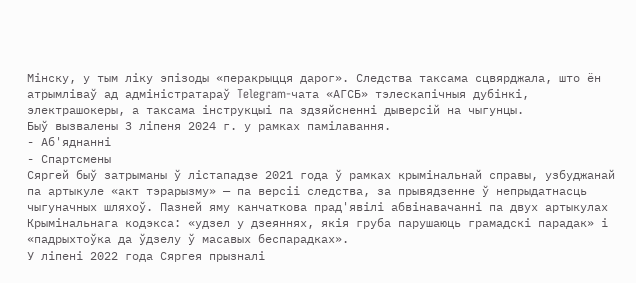Мінску, у тым ліку эпізоды «перакрыцця дарог». Следства таксама сцвярджала, што ён атрымліваў ад адміністратараў Telegram-чата «АГСБ» тэлескапічныя дубінкі, электрашокеры, а таксама інструкцыі па здзяйсненні дыверсій на чыгунцы.
Быў вызвалены 3 ліпеня 2024 г. у рамках памілавання.
- Аб'яднанні
- Спартсмены
Сяргей быў затрыманы ў лістападзе 2021 года ў рамках крымінальнай справы, узбуджанай па артыкуле «акт тэрарызму» — па версіі следства, за прывядзенне ў непрыдатнасць чыгуначных шляхоў. Пазней яму канчаткова прад'явілі абвінавачанні па двух артыкулах Крымінальнага кодэкса: «удзел у дзеяннях, якія груба парушаюць грамадскі парадак» і «падрыхтоўка да ўдзелу ў масавых беспарадках».
У ліпені 2022 года Сяргея прызналі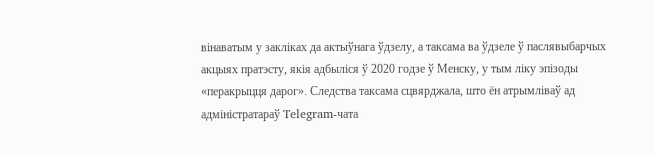вінаватым у закліках да актыўнага ўдзелу, а таксама ва ўдзеле ў паслявыбарчых акцыях пратэсту, якія адбыліся ў 2020 годзе ў Менску, у тым ліку эпізоды «перакрыцця дарог». Следства таксама сцвярджала, што ён атрымліваў ад адміністратараў Telegram-чата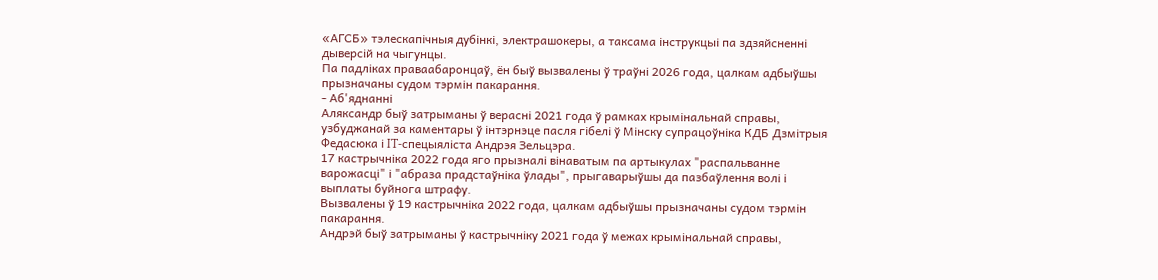«АГСБ» тэлескапічныя дубінкі, электрашокеры, а таксама інструкцыі па здзяйсненні дыверсій на чыгунцы.
Па падліках праваабаронцаў, ён быў вызвалены ў траўні 2026 года, цалкам адбыўшы прызначаны судом тэрмін пакарання.
- Аб'яднанні
Аляксандр быў затрыманы ў верасні 2021 года ў рамках крымінальнай справы, узбуджанай за каментары ў інтэрнэце пасля гібелі ў Мінску супрацоўніка КДБ Дзмітрыя Федасюка і IT-спецыяліста Андрэя Зельцэра.
17 кастрычніка 2022 года яго прызналі вінаватым па артыкулах "распальванне варожасці" і "абраза прадстаўніка ўлады", прыгаварыўшы да пазбаўлення волі і выплаты буйнога штрафу.
Вызвалены ў 19 кастрычніка 2022 года, цалкам адбыўшы прызначаны судом тэрмін пакарання.
Андрэй быў затрыманы ў кастрычніку 2021 года ў межах крымінальнай справы,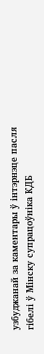узбуджанай за каментары ў інтэрнэце пасля гібелі ў Мінску супрацоўніка КДБ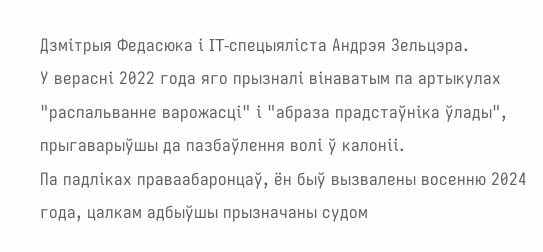Дзмітрыя Федасюка і IT-спецыяліста Андрэя Зельцэра.
У верасні 2022 года яго прызналі вінаватым па артыкулах "распальванне варожасці" і "абраза прадстаўніка ўлады", прыгаварыўшы да пазбаўлення волі ў калоніі.
Па падліках праваабаронцаў, ён быў вызвалены восенню 2024 года, цалкам адбыўшы прызначаны судом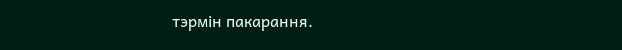тэрмін пакарання.